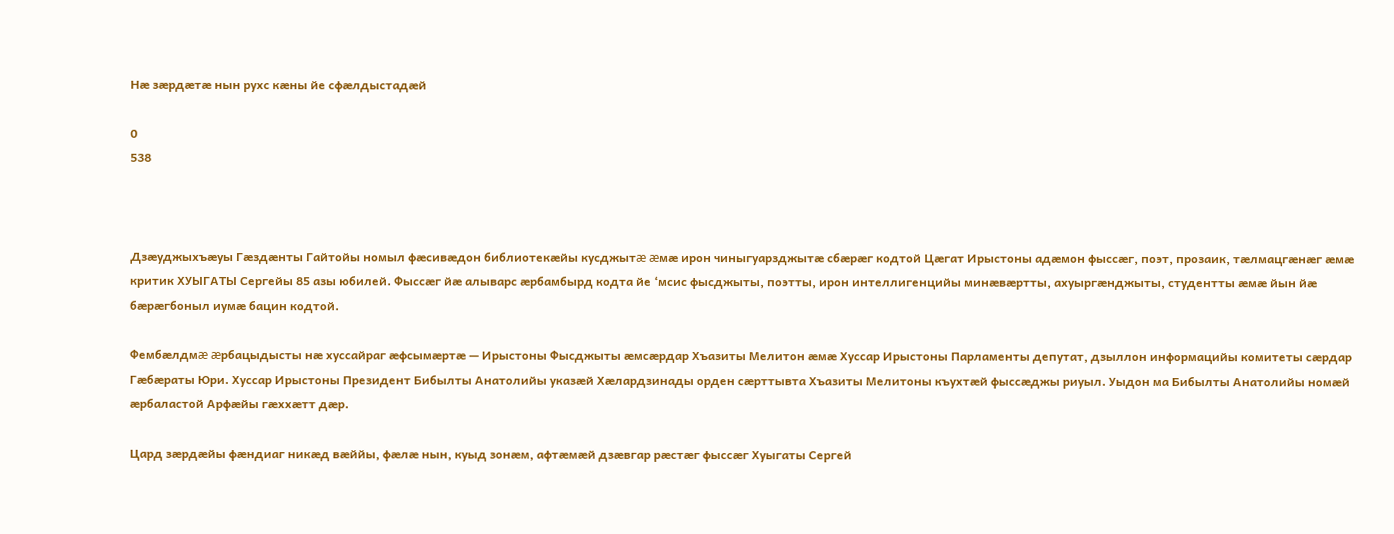Нæ зæрдæтæ нын рухс кæны йе сфæлдыстадæй

0
538



Дзæуджыхъæуы Гæздæнты Гайтойы номыл фæсивæдон библиотекæйы кусджытæ æмæ ирон чиныгуарзджытæ сбæрæг кодтой Цæгат Ирыстоны адæмон фыссæг, поэт, прозаик, тæлмацгæнæг æмæ критик ХУЫГАТЫ Сергейы 85 азы юбилей. Фыссæг йæ алыварс æрбамбырд кодта йе ‘мсис фысджыты, поэтты, ирон интеллигенцийы минæвæртты, ахуыргæнджыты, студентты æмæ йын йæ бæрæгбоныл иумæ бацин кодтой.

Фембæлдмæ æрбацыдысты нæ хуссайраг æфсымæртæ — Ирыстоны Фысджыты æмсæрдар Хъазиты Мелитон æмæ Хуссар Ирыстоны Парламенты депутат, дзыллон информацийы комитеты сæрдар Гæбæраты Юри. Хуссар Ирыстоны Президент Бибылты Анатолийы указæй Хæлардзинады орден сæрттывта Хъазиты Мелитоны къухтæй фыссæджы риуыл. Уыдон ма Бибылты Анатолийы номæй æрбаластой Арфæйы гæххæтт дæр.

Цард зæрдæйы фæндиаг никæд вæййы, фæлæ нын, куыд зонæм, афтæмæй дзæвгар рæстæг фыссæг Хуыгаты Сергей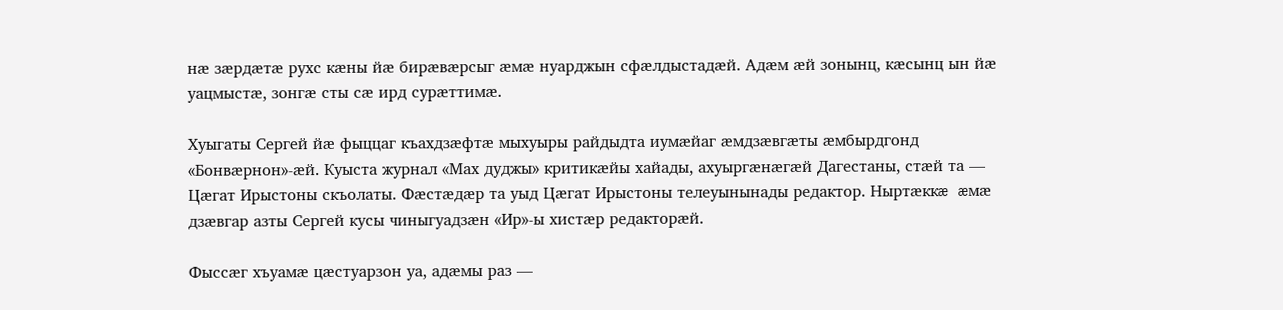нæ зæрдæтæ рухс кæны йæ бирæвæрсыг æмæ нуарджын сфæлдыстадæй. Адæм æй зонынц, кæсынц ын йæ уацмыстæ, зонгæ сты сæ ирд сурæттимæ.

Хуыгаты Сергей йæ фыццаг къахдзæфтæ мыхуыры райдыдта иумæйаг æмдзæвгæты æмбырдгонд «Бонвæрнон»-æй. Куыста журнал «Мах дуджы» критикæйы хайады, ахуыргæнæгæй Дагестаны, стæй та — Цæгат Ирыстоны скъолаты. Фæстæдæр та уыд Цæгат Ирыстоны телеуынынады редактор. Ныртæккæ æмæ дзæвгар азты Сергей кусы чиныгуадзæн «Ир»-ы хистæр редакторæй.

Фыссæг хъуамæ цæстуарзон уа, адæмы раз —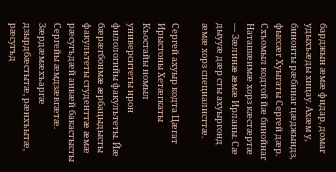барджын æмæ фидар, домаг удыхъæды хицау. Ахæм у, бинонты рæбинаг цæджындз, фыссæг Хуыгаты Сергей дæр. Схъомыл кодтой йæ бинойнаг Наташæимæ хорз кæстæртæ — Зæлинæ æмæ Ирланы. Сæ дыууæ дæр сты ахуыргонд æмæ хорз специалисттæ.

Сергей ахуыр кодта Цæгат Ирыстоны Хетæгкаты Къостайы номыл университеты ирон филологийы факультеты. Йæ бæрæгбонмæ æрбацыдысты факультеты студенттæ æмæ рæсугъдæй аивæй бакастысты Сергейы æмдзæвгæтæ. Зæрдæмæхъаргæ дзырдбæстытæ, рæнхъытæ, рæсугъд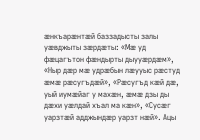æнкъарæнтæй баззадысты залы уæвджыты зæрдæты: «Мæ уд фæцагътон фæндырты дыууæрдæм», «Ныр дæр мæ удрæбын лæууыс рæстуд æмæ рæсугъдæй», «Рæсугъд кæй дæ, уый иумæйаг у махæн, æмæ дзы ды дæхи уæлдай хъал ма кæн», «Сусæг уарзтæй адджындæр уарзт нæй». Ацы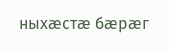ныхæстæ бæрæг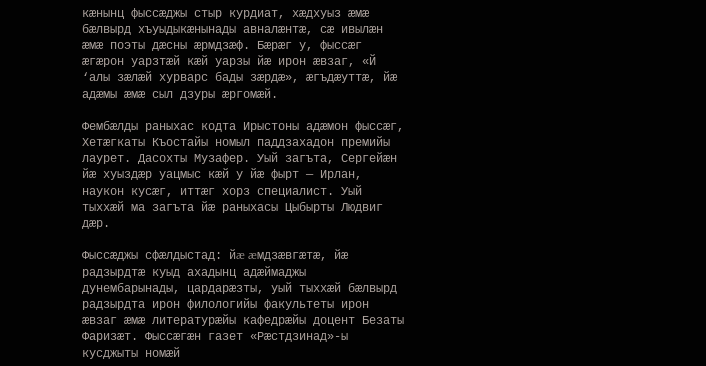кæнынц фыссæджы стыр курдиат, хæдхуыз æмæ бæлвырд хъуыдыкæнынады авналæнтæ, сæ ивылæн æмæ поэты дæсны æрмдзæф. Бæрæг у, фыссæг æгæрон уарзтæй кæй уарзы йæ ирон æвзаг, «Й ‘алы зæлæй хурварс бады зæрдæ», æгъдæуттæ, йæ адæмы æмæ сыл дзуры æргомæй.

Фембæлды раныхас кодта Ирыстоны адæмон фыссæг, Хетæгкаты Къостайы номыл паддзахадон премийы лаурет. Дасохты Музафер. Уый загъта, Сергейæн йæ хуыздæр уацмыс кæй у йæ фырт — Ирлан, наукон кусæг, иттæг хорз специалист. Уый тыххæй ма загъта йæ раныхасы Цыбырты Людвиг дæр.

Фыссæджы сфæлдыстад: йæ æмдзæвгæтæ, йæ радзырдтæ куыд ахадынц адæймаджы дунембарынады, цардарæзты, уый тыххæй бæлвырд радзырдта ирон филологийы факультеты ирон æвзаг æмæ литературæйы кафедрæйы доцент Безаты Фаризæт. Фыссæгæн газет «Рæстдзинад»-ы кусджыты номæй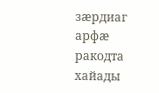зæрдиаг арфæ ракодта хайады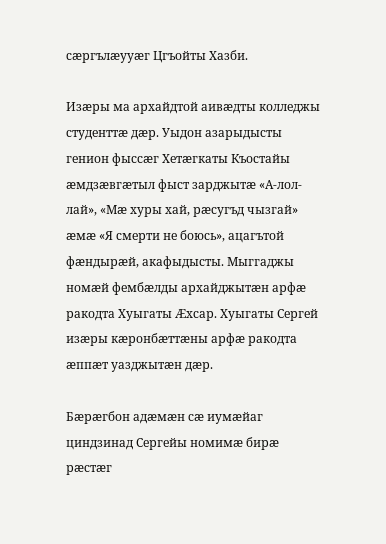сæргълæууæг Цгъойты Хазби.

Изæры ма архайдтой аивæдты колледжы студенттæ дæр. Уыдон азарыдысты генион фыссæг Хетæгкаты Къостайы æмдзæвгæтыл фыст зарджытæ «А-лол-лай», «Мæ хуры хай, рæсугъд чызгай» æмæ «Я смерти не боюсь», ацагътой фæндырæй, акафыдысты. Мыггаджы номæй фембæлды архайджытæн арфæ ракодта Хуыгаты Æхсар. Хуыгаты Сергей изæры кæронбæттæны арфæ ракодта æппæт уазджытæн дæр.

Бæрæгбон адæмæн сæ иумæйаг циндзинад Сергейы номимæ бирæ рæстæг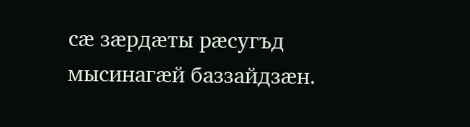сæ зæрдæты рæсугъд мысинагæй баззайдзæн.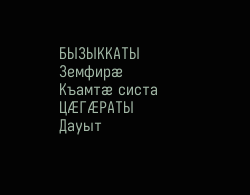БЫЗЫККАТЫ Земфирæ Къамтæ систа ЦÆГÆРАТЫ Дауыт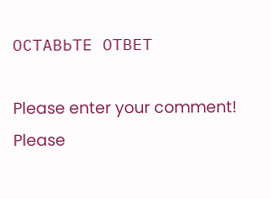ОСТАВЬТЕ ОТВЕТ

Please enter your comment!
Please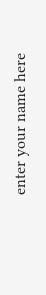enter your name here